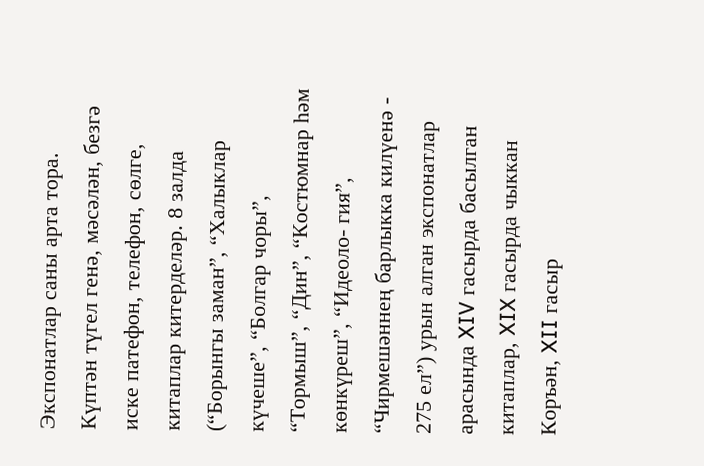Экспонатлар саны арта тора. Күптән түгел генә, мәсәлән, безгә иске патефон, телефон, сөлге, китаплар китерделәр. 8 залда (“Борынгы заман”, “Халыклар күчеше”, “Болгар чоры”, “Тормыш”, “Дин”, “Костюмнар һәм көнкүреш”, “Идеоло- гия”, “Чирмешәннең барлыкка килүенә - 275 ел”) урын алган экспонатлар арасында XIV гасырда басылган китаплар, XIX гасырда чыккан Коръән, XII гасыр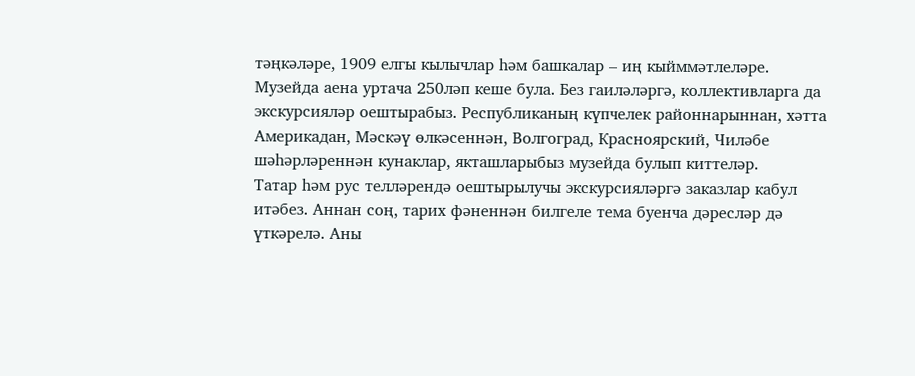тәңкәләре, 1909 елгы кылычлар һәм башкалар – иң кыйммәтлеләре.
Музейда аена уртача 250ләп кеше була. Без гаиләләргә, коллективларга да экскурсияләр оештырабыз. Республиканың күпчелек районнарыннан, хәтта Америкадан, Мәскәү өлкәсеннән, Волгоград, Красноярский, Чиләбе шәһәрләреннән кунаклар, якташларыбыз музейда булып киттеләр.
Татар һәм рус телләрендә оештырылучы экскурсияләргә заказлар кабул итәбез. Аннан соң, тарих фәненнән билгеле тема буенча дәресләр дә үткәрелә. Аны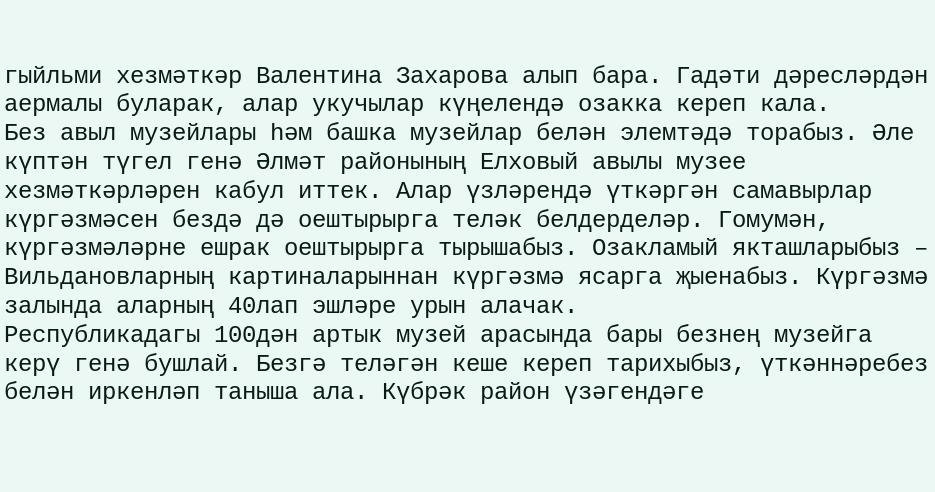гыйльми хезмәткәр Валентина Захарова алып бара. Гадәти дәресләрдән аермалы буларак, алар укучылар күңелендә озакка кереп кала.
Без авыл музейлары һәм башка музейлар белән элемтәдә торабыз. Әле күптән түгел генә Әлмәт районының Елховый авылы музее хезмәткәрләрен кабул иттек. Алар үзләрендә үткәргән самавырлар күргәзмәсен бездә дә оештырырга теләк белдерделәр. Гомумән, күргәзмәләрне ешрак оештырырга тырышабыз. Озакламый якташларыбыз – Вильдановларның картиналарыннан күргәзмә ясарга җыенабыз. Күргәзмә залында аларның 40лап эшләре урын алачак.
Республикадагы 100дән артык музей арасында бары безнең музейга керү генә бушлай. Безгә теләгән кеше кереп тарихыбыз, үткәннәребез белән иркенләп таныша ала. Күбрәк район үзәгендәге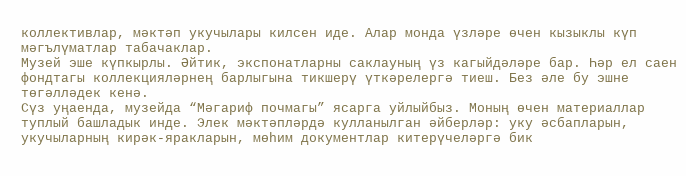коллективлар, мәктәп укучылары килсен иде. Алар монда үзләре өчен кызыклы күп мәгълүматлар табачаклар.
Музей эше күпкырлы. Әйтик, экспонатларны саклауның үз кагыйдәләре бар. Һәр ел саен фондтагы коллекцияләрнең барлыгына тикшерү үткәрелергә тиеш. Без әле бу эшне төгәлләдек кенә.
Сүз уңаенда, музейда “Мәгариф почмагы” ясарга уйлыйбыз. Моның өчен материаллар туплый башладык инде. Элек мәктәпләрдә кулланылган әйберләр: уку әсбапларын, укучыларның кирәк-яракларын, мөһим документлар китерүчеләргә бик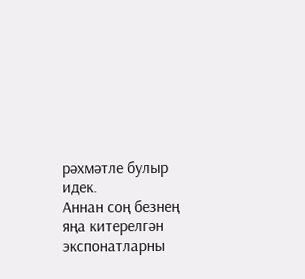рәхмәтле булыр идек.
Аннан соң безнең яңа китерелгән экспонатларны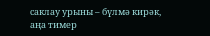саклау урыны – бүлмә кирәк, аңа тимер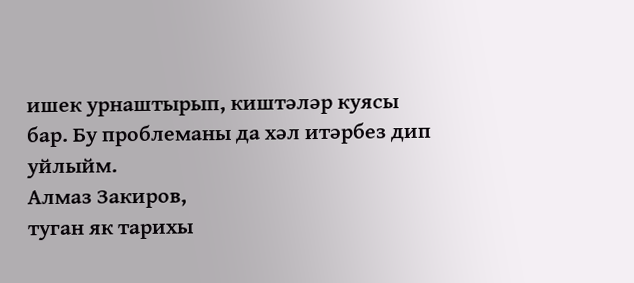ишек урнаштырып, киштәләр куясы бар. Бу проблеманы да хәл итәрбез дип уйлыйм.
Алмаз Закиров,
туган як тарихы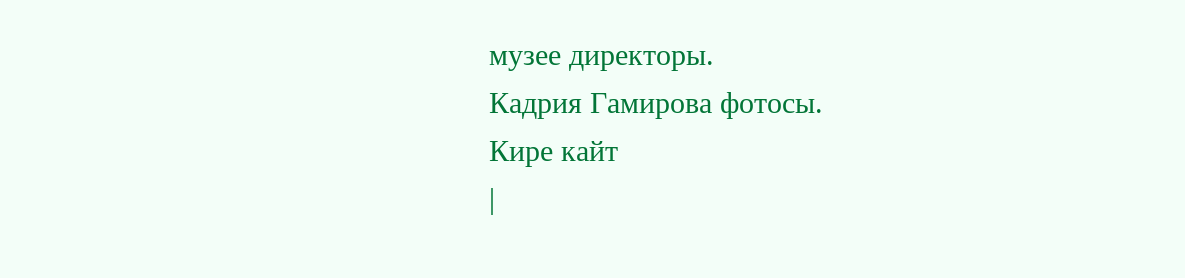музее директоры.
Кадрия Гамирова фотосы.
Кире кайт
|